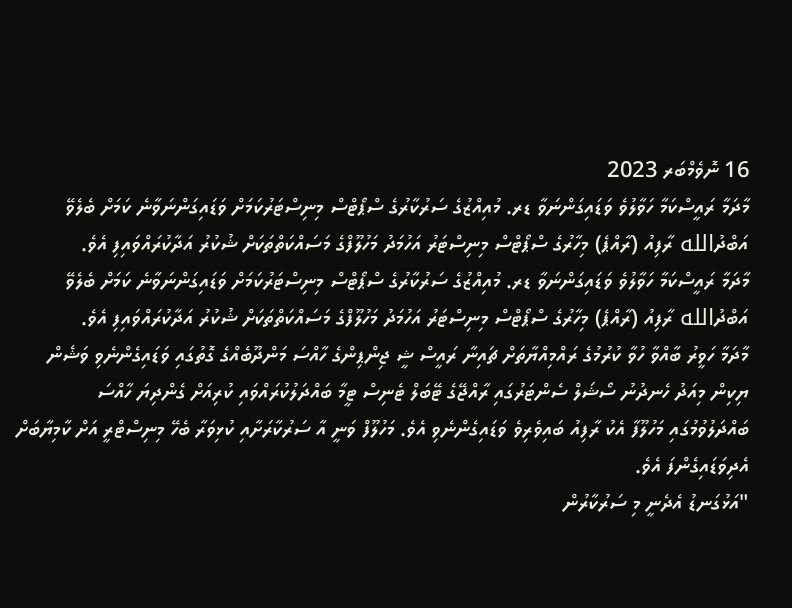16 ނޮވެމްބަރ 2023
މާދަމާ ރައީސްކަމާ ހަވާލުވެ ވަޑައިގަންނަވާ ޑރ. މުއިއްޒުގެ ސަރުކާރުގެ ސްޕޯޓްސް މިނިސްޓަރުކަމަށް ވަޑައިގަންނަވާނެ ކަމަށް ބެލެވޭ އަބްދުالله ރާފިއު (ރާއްޕެ) މިހާރުގެ ސްޕޯޓްސް މިނިސްޓަރު އަހުމަދު މަހުލޫފްގެ މަސައްކަތްތަކަށް ޝުކުރު އަދާކުރައްވައިފި އެވެ.
މާދަމާ ރައީސްކަމާ ހަވާލުވެ ވަޑައިގަންނަވާ ޑރ. މުއިއްޒުގެ ސަރުކާރުގެ ސްޕޯޓްސް މިނިސްޓަރުކަމަށް ވަޑައިގަންނަވާނެ ކަމަށް ބެލެވޭ އަބްދުالله ރާފިއު (ރާއްޕެ) މިހާރުގެ ސްޕޯޓްސް މިނިސްޓަރު އަހުމަދު މަހުލޫފްގެ މަސައްކަތްތަކަށް ޝުކުރު އަދާކުރައްވައިފި އެވެ.
މާދަމާ ހަވީރު ބާއްވާ ހުވާ ކުރުމުގެ ރައްމިއްޔާތަށް ޗައިނާ ރައީސް ޝީ ޖިންޕިންގެ ހާއްސަ މަންދޫބެއްގެ ގޮތުގައި ވަޑައިގެންނެވި ވަޝެން ޔިކިން މިއަދު ހެނދުނު ސޯޝަލް ސެންޓަރުގައި ރާއްޖޭގެ ޓޭބަލް ޓެނިސް ޓީމާ ބައްދަލުކުރައްވައި ކުރިއަށް ގެންދިޔަ ހާއްސަ ބައްދަލުވުމުގައި މަހުލޫފާ އެކު ރާފިއު ބައިވެރިވެ ވަޑައިގެންނެވި އެވެ. މަހުލޫފް ވަނީ އާ ސަރުކާރަށާއި ކުޅިވަރާ ބެހޭ މިނިސްޓްރީ އަށް ކާމިޔާބަށް އެދިވަޑައިގެންފަ އެވެ.
"އަޅުގަނޑު އެދެނީ މި ސަރުކާރުން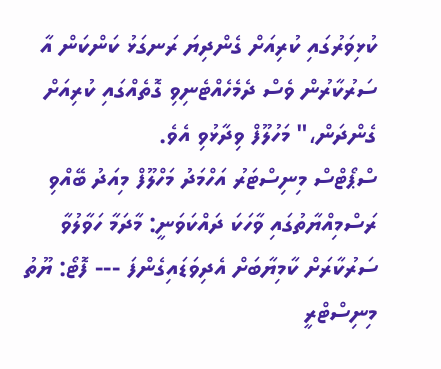ކުޅިވަރުގައި ކުރިއަށް ގެންދިޔަ ރަނގަޅު ކަންކަން އާ ސަރުކާރުން ވެސް ދެމެހެއްޓެނިވި ގޮތެއްގައި ކުރިއަށް ގެންދަން،" މަހުލޫފް ވިދާޅުވި އެވެ.
ސްޕޯޓްސް މިނިސްޓަރު އަހްމަދު މަހްލޫފް މިއަދު ބޭއްވި ރަސްމިއްޔާތުގައި ވާހަކަ ދައްކަވަނީ: މާދަމާ ހަވާލުވާ ސަރުކާރަށް ކާމިޔާބަށް އެދިވަޑައިގެންފަ --- ފޮޓޯ: ޔޫތު މިނިސްޓްރީ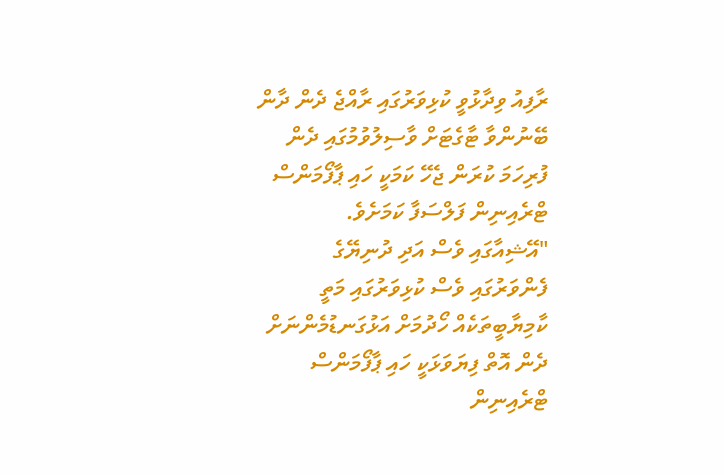ރާފިއު ވިދާޅުވީ ކުޅިވަރުގައި ރާއްޖެ ދެން ދާން ބޭނުންވާ ޓާގެޓަށް ވާސިލުވުމުގައި ދެން ފުރިހަމަ ކުރަން ޖެހޭ ކަމަކީ ހައި ޕާފޯމަންސް ޓްރެއިނިން ފަލްސަފާ ކަމަށެވެ.
"އޭޝިއާގައި ވެސް އަދި ދުނިޔޭގެ ފެންވަރުގައި ވެސް ކުޅިވަރުގައި މަތީ ކާމިޔާބީތަކެއް ހޯދުމަށް އަޅުގަނޑުމެންނަށް ދެން އޮތް ފިޔަވަޅަކީ ހައި ޕާފޯމަންސް ޓްރެއިނިން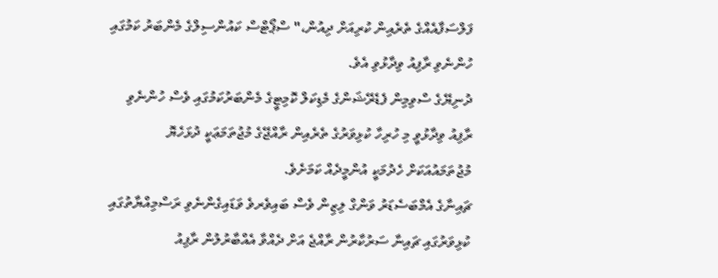ފަލްސަފާއެއްގެ ތެރެއިން ކުރިއަށް ދިއުން،" ސްޕޯޓްސް ކައުންސިލްގެ މެންބަރު ކަމުގައި ހުންނެވި ރާފިއު ވިދާޅުވި އެވެ.
ދުނިޔޭގެ ސްވިމިން ފެޑެރޭޝަންގެ މެޑިކަލް ކޮމިޓީގެ މެންބަރުކަމުގައި ވެސް ހުންނެވި ރާފިއު ވިދާޅުވީ މި ހުރިހާ ކުޅިވަރުގެ ތެރެއިން ރާއްޖޭގެ މުޖުތަމަޢަކީ ދުޅަހެޔޮ މުޖުތަމައުއަކަށް ހެދުމަކީ އުންމީދެއް ކަމަށެވެ.
ޗައިނާގެ އެމްބަސެޑަރު ވަންގް ލިޒިން ވެސް ބައިވެރވެ ވަޑައިގެންނެވި ރަސްމިއްޔާތުގައި ކުޅިވަރުގައި ޗައިނާ ސަރުކާރުން ރާއްޖެ އަށް ދެއްވާ އެއްބާރުލުން ރާފިއު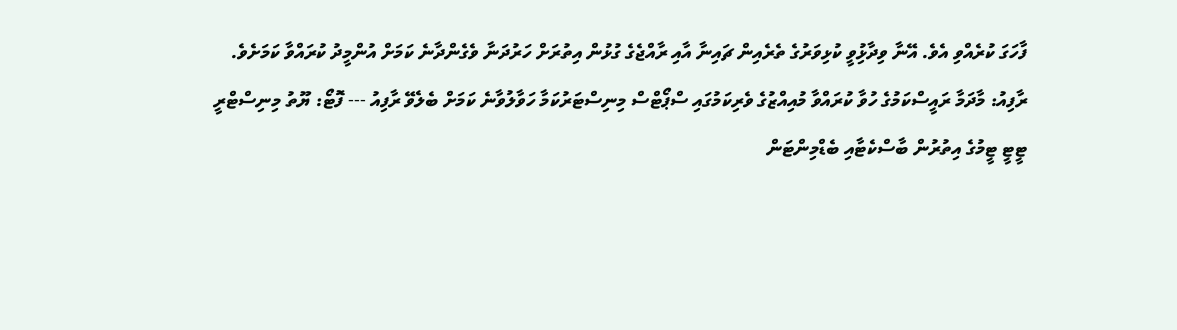ފާހަގަ ކުރެއްވި އެވެ. އޭނާ ވިދާޅިުވީ ކުޅިވަރުގެ ތެރެއިން ޗައިނާ އާއި ރާއްޖެގެ ގުޅުން އިތުރަށް ހަރުދަނާ ވެގެންދާނެ ކަމަށް އުންމީދު ކުރައްވާ ކަމަށެވެ.
ރާފިއު: މާދަމާ ރައީސްކަމުގެ ހުވާ ކުރައްވާ މުއިއްޒުގެ ވެރިކަމުގައި ސްޕޯޓްސް މިނިސްޓަރުކަމާ ހަވާލުވާނެ ކަމަށް ބެލެވޭ ރާފިއު --- ފޮޓޯ: ޔޫތު މިނިސްޓްރީ
ޓީޓީ ޓީމުގެ އިތުރުން ބާސްކެޓާއި ބެޑްމިންޓަން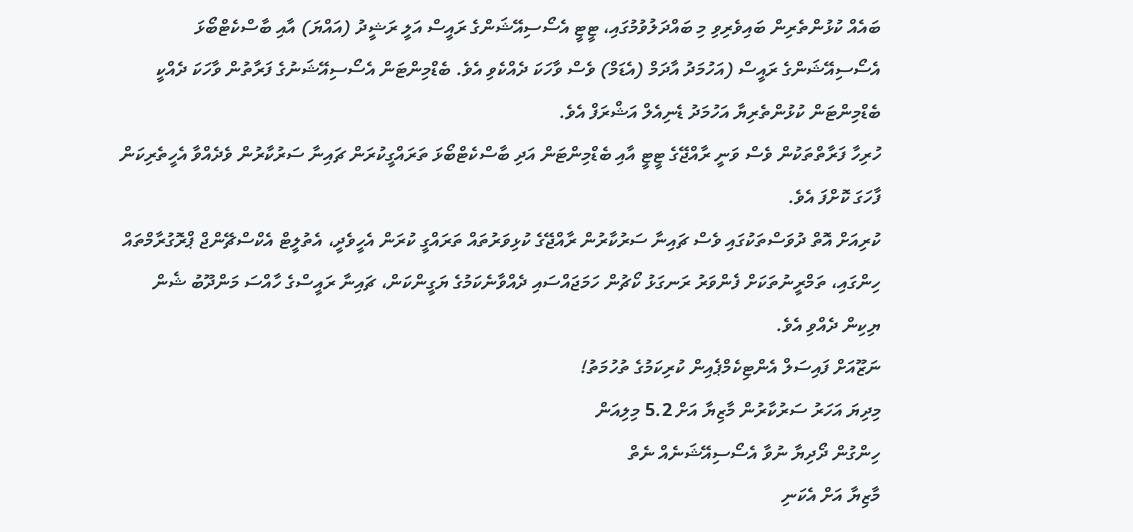ބައެއް ކުޅުންތެރިން ބައިވެރިވި މި ބައްދަލުވުމުގައި، ޓީޓީ އެސޯސިއޭޝަންގެ ރައީސް އަލީ ރަޝީދު (އައްޔަ) އާއި ބާސްކެޓްބޯޅަ އެސޯސިއޭޝަންގެ ރައީސް (އަހުމަދު އާދަމް (އެޑަމް) ވެސް ވާހަކަ ދެއްކެވި އެވެ. ބެޑްމިންޓަން އެސޯސިއޭޝަނުގެ ފަރާތުން ވާހަކަ ދެއްކީ ބެޑްމިންޓަން ކުޅުންތެރިޔާ އަހުމަދު ޑެނިއެލް އަޝްރަފް އެވެ.
ހުރިހާ ފަރާތްތަކުން ވެސް ވަނީ ރާއްޖޭގެ ޓީޓީ އާއި ބެޑްމިންޓަން އަދި ބާސްކެޓްބޯޅަ ތަރައްގީކުރަން ޗައިނާ ސަރުކާރުން ވެދެއްވާ އެހީތެރިކަން ފާހަގަ ކޮށްފަ އެވެ.
ކުރިއަށް އޮތް ދުވަސްތަކުގައި ވެސް ޗައިނާ ސަރުކާރުން ރާއްޖޭގެ ކުޅިވަރުތައް ތަރައްގީ ކުރަން އެހީވެދީ، އެތުލީޓް އެކްސްޗޭންޖް ޕްރޮގުރާމްތައް ހިންގައި، ތަމްރީނުތަކަށް ފެންވަރު ރަނގަޅު ކޯޗުން ހަމަޖައްސައި ދެއްވާނެކަމުގެ ޔަގީންކަން، ޗައިނާ ރައީސްގެ ހާއްސަ މަންދޫބު ޝެން ޔިކިން ދެއްވި އެވެ.
ނަޒޫއަށް ފައިސަލް އެންޓިކެމްޕެއިން ކުރިކަމުގެ ތުހުމަތު!
މިދިޔަ އަހަރު ސަރުކާރުން މާޒިޔާ އަށް 5.2 މިލިއަން
ހިންގުން ދޯދިޔާ ނުވާ އެސޯސިއޭޝަނެއް ނެތް
މާޒިޔާ އަށް އެކަނި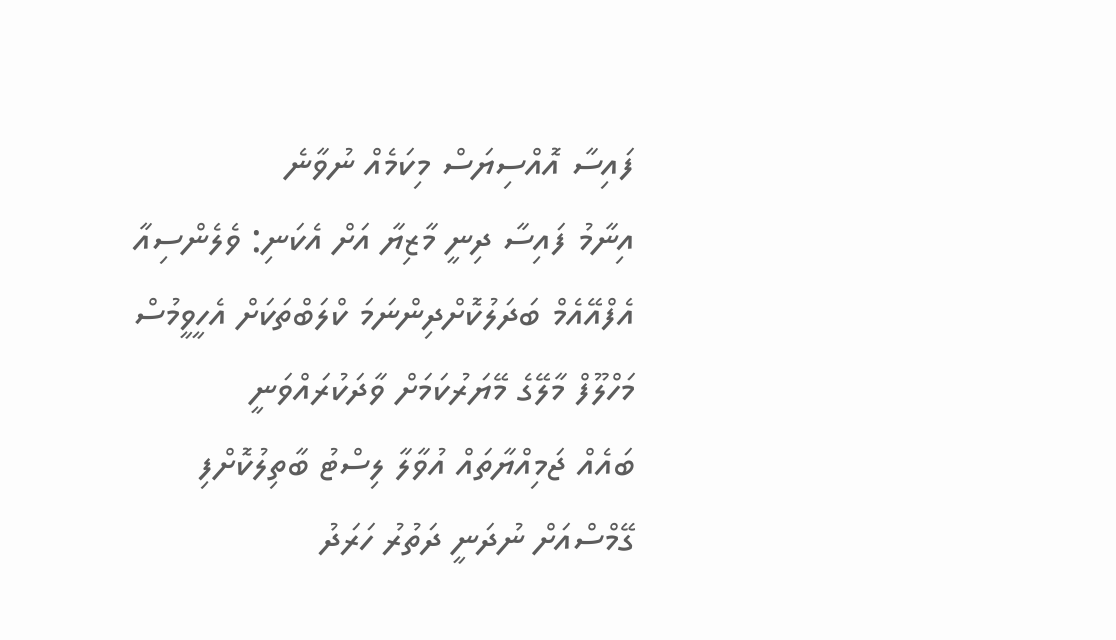ފައިސާ އޮއްސިޔަސް މިކަމެއް ނުވާނެ
އިނާމު ފައިސާ ދިނީ މާޒިޔާ އަށް އެކަނި: ވެލެންސިއާ
އެފްއޭއެމް ބަދަލުކޮށްދިންނަމަ ކްލަބްތަކަށް އެހީވީމުސް
މަހްލޫފް މާލޭގެ މޭޔަރުކަމަށް ވާދަކުރައްވަނީ
ބައެއް ޖަމިއްޔާތައް އުވާލާ ލިސްޓު ބާތިލުކޮށްފި
ގޭމްސްއަށް ނުދަނީ ދަތުރު ހަރަދު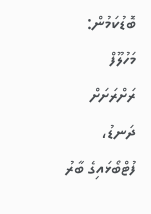ބޮޑުކަމުން: މަހުލޫފް
ރަށްރަށަށް ދަނޑު، ފުޓްބޯޅައިގެ ބާރު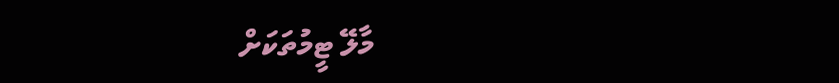މާލޭ ޓީމުތަކަށް